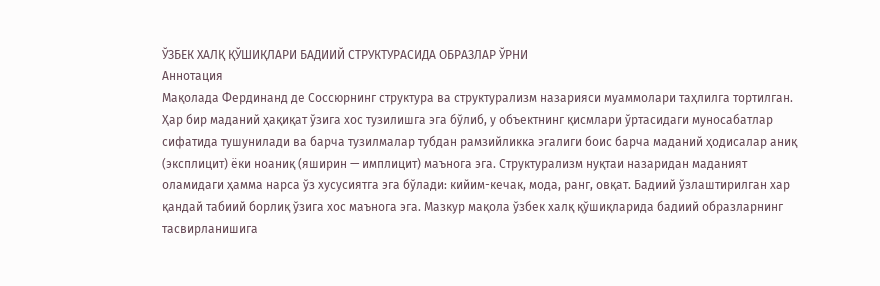ЎЗБЕК ХАЛҚ ҚЎШИҚЛАРИ БАДИИЙ СТРУКТУРАСИДА ОБРАЗЛАР ЎРНИ
Аннотация
Мақолада Фердинанд де Соссюрнинг структура ва структурализм назарияси муаммолари таҳлилга тортилган. Ҳар бир маданий ҳақиқат ўзига хос тузилишга эга бўлиб, у объектнинг қисмлари ўртасидаги муносабатлар сифатида тушунилади ва барча тузилмалар тубдан рамзийликка эгалиги боис барча маданий ҳодисалар аниқ (эксплицит) ёки ноаниқ (яширин — имплицит) маънога эга. Структурализм нуқтаи назаридан маданият оламидаги ҳамма нарса ўз хусусиятга эга бўлади: кийим-кечак, мода, ранг, овқат. Бадиий ўзлаштирилган хар қандай табиий борлиқ ўзига хос маънога эга. Мазкур мақола ўзбек халқ қўшиқларида бадиий образларнинг тасвирланишига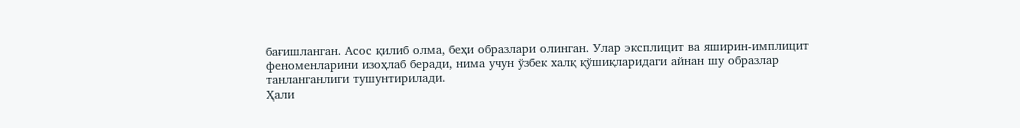бағишланган. Асос қилиб олма, беҳи образлари олинган. Улар эксплицит ва яширин-имплицит феноменларини изоҳлаб беради, нима учун ўзбек халқ қўшиқларидаги айнан шу образлар танланганлиги тушунтирилади.
Ҳали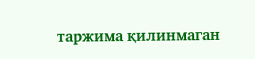таржима қилинмаган